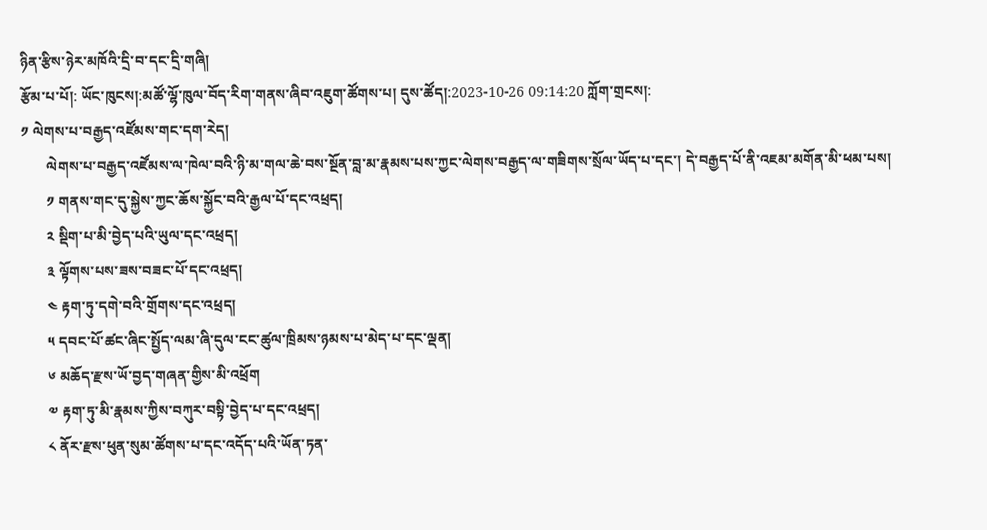ཉིན་རྩིས་ཉེར་མཁོའི་དྲི་བ་དང་དྲི་གཞི།
རྩོམ་པ་པོ།: ཡོང་ཁུངས།:མཚོ་ལྷོ་ཁུལ་བོད་རིག་གནས་ཞིབ་འཇུག་ཚོགས་པ། དུས་ཚོད།:2023-10-26 09:14:20 ཀློག་གྲངས།:
༡ ལེགས་པ་བརྒྱད་འཛོམས་གང་དག་རེད།
       ལེགས་པ་བརྒྱད་འཛོམས་ལ་ཁེལ་བའི་ཉི་མ་གལ་ཆེ་བས་སྔོན་བླ་མ་རྣམས་པས་ཀྱང་ལེགས་བརྒྱད་ལ་གཟིགས་སྲོལ་ཡོད་པ་དང་། དེ་བརྒྱད་པོ་ནི་འཇམ་མགོན་མི་ཕམ་པས།
       ༡ གནས་གང་དུ་སྐྱེས་ཀྱང་ཆོས་སྐྱོང་བའི་རྒྱལ་པོ་དང་འཕྲད།
       ༢ སྡིག་པ་མི་བྱེད་པའི་ཡུལ་དང་འཕྲད།
       ༣ ལྟོགས་པས་ཟས་བཟང་པོ་དང་འཕྲད།
       ༤ རྟག་ཏུ་དགེ་བའི་གྲོགས་དང་འཕྲད།
       ༥ དབང་པོ་ཚང་ཞིང་སྤྱོད་ལམ་ཞི་དུལ་ངང་ཚུལ་ཁྲིམས་ཉམས་པ་མེད་པ་དང་ལྡན།
       ༦ མཆོད་རྫས་ཡོ་བྱད་གཞན་གྱིས་མི་འཕྲོག
       ༧ རྟག་ཏུ་མི་རྣམས་ཀྱིས་བཀུར་བསྟི་བྱེད་པ་དང་འཕྲད།
       ༨ ནོར་རྫས་ཕུན་སུམ་ཚོགས་པ་དང་འདོད་པའི་ཡོན་ཏན་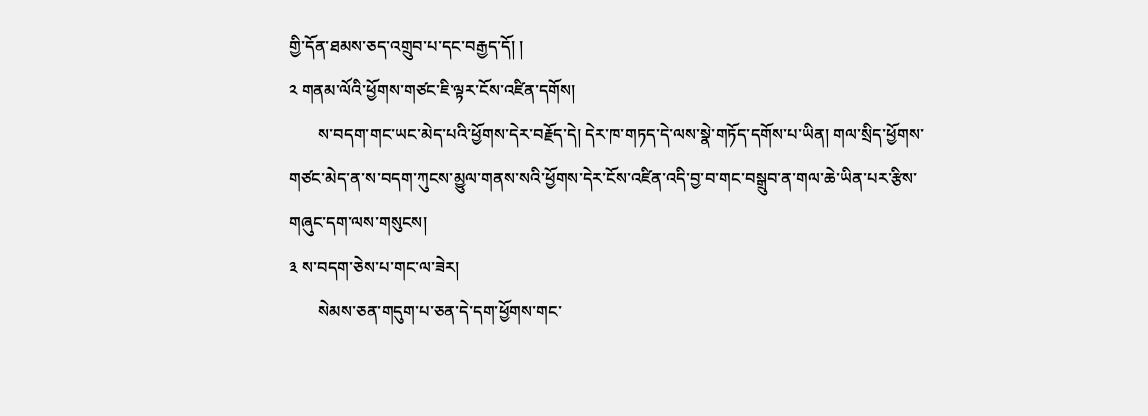གྱི་དོན་ཐམས་ཅད་འགྲུབ་པ་དང་བརྒྱད་དོ། །
༢ གནམ་ལོའི་ཕྱོགས་གཙང་ཇི་ལྟར་ངོས་འཛིན་དགོས།
       ས་བདག་གང་ཡང་མེད་པའི་ཕྱོགས་དེར་བརྗོད་དེ། དེར་ཁ་གཏད་དེ་ལས་སྣེ་གཏོད་དགོས་པ་ཡིན། གལ་སྲིད་ཕྱོགས་གཙང་མེད་ན་ས་བདག་ཀུངས་མྱུལ་གནས་སའི་ཕྱོགས་དེར་ངོས་འཛིན་འདི་བྱ་བ་གང་བསྒྲུབ་ན་གལ་ཆེ་ཡིན་པར་རྩིས་གཞུང་དག་ལས་གསུངས།
༣ ས་བདག་ཅེས་པ་གང་ལ་ཟེར།
       སེམས་ཅན་གདུག་པ་ཅན་དེ་དག་ཕྱོགས་གང་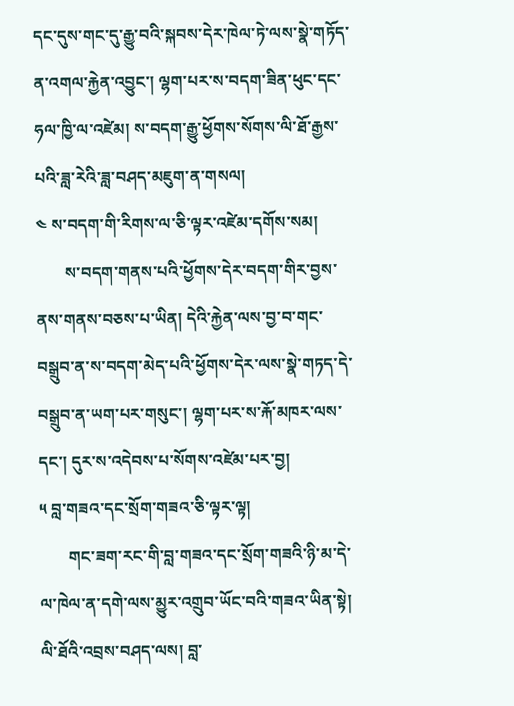དང་དུས་གང་དུ་རྒྱུ་བའི་སྐབས་དེར་ཁེལ་ཏེ་ལས་སྣེ་གཏོད་ན་འགལ་རྐྱེན་འབྱུང་། ལྷག་པར་ས་བདག་ཟིན་ཕུང་དང་ཧལ་ཁྱི་ལ་འཛེམ། ས་བདག་རྒྱུ་ཕྱོགས་སོགས་ལི་ཐོ་རྒྱས་པའི་ཟླ་རེའི་ཟླ་བཤད་མཇུག་ན་གསལ།
༤ ས་བདག་གི་རིགས་ལ་ཅི་ལྟར་འཛེམ་དགོས་སམ།
       ས་བདག་གནས་པའི་ཕྱོགས་དེར་བདག་གིར་བྱས་ནས་གནས་བཅས་པ་ཡིན། དེའི་རྐྱེན་ལས་བྱ་བ་གང་བསྒྲུབ་ན་ས་བདག་མེད་པའི་ཕྱོགས་དེར་ལས་སྣེ་གཏད་དེ་བསྒྲུབ་ན་ཡག་པར་གསུང་། ལྷག་པར་ས་རྐོ་མཁར་ལས་དང་། དུར་ས་འདེབས་པ་སོགས་འཛེམ་པར་བྱ།
༥ བླ་གཟའ་དང་སྲོག་གཟའ་ཅི་ལྟར་ལྟ།
       གང་ཟག་རང་གི་བླ་གཟའ་དང་སྲོག་གཟའི་ཉི་མ་དེ་ལ་ཁེལ་ན་དགེ་ལས་མྱུར་འགྲུབ་ཡོང་བའི་གཟའ་ཡིན་སྟེ། ལི་ཐོའི་འབྲས་བཤད་ལས། བླ་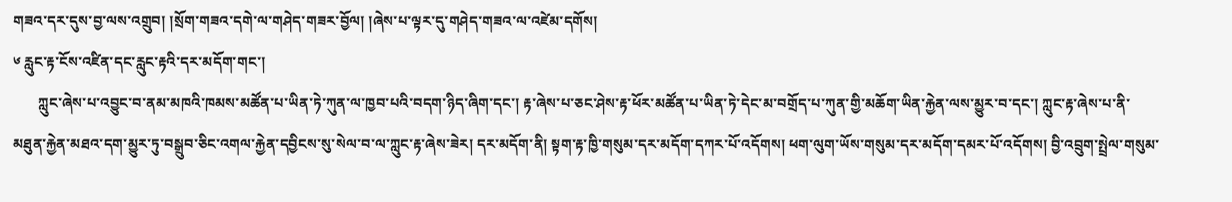གཟའ་དར་དུས་བྱ་ལས་འགྲུབ། །སྲོག་གཟའ་དགེ་ལ་གཤེད་གཟར་བྱོལ། །ཞེས་པ་ལྟར་དུ་གཤེད་གཟའ་ལ་འཛེམ་དགོས།
༦ རླུང་རྟ་ངོས་འཛིན་དང་རླུང་རྟའི་དར་མདོག་གང་།
       ཀླུང་ཞེས་པ་འབྱུང་བ་ནམ་མཁའི་ཁམས་མཚོན་པ་ཡིན་ཏེ་ཀུན་ལ་ཁྱབ་པའི་བདག་ཉིད་ཞིག་དང་། རྟ་ཞེས་པ་ཅང་ཤེས་རྟ་ཕོར་མཚོན་པ་ཡིན་ཏེ་དེང་མ་བགྲོད་པ་ཀུན་གྱི་མཆོག་ཡིན་རྐྱེན་ལས་མྱུར་བ་དང་། ཀླུང་རྟ་ཞེས་པ་ནི་མཐུན་རྐྱེན་མཐའ་དག་མྱུར་ཏུ་བསྒྲུབ་ཅིང་འགལ་རྐྱེན་དབྱིངས་སུ་སེལ་བ་ལ་ཀླུང་རྟ་ཞེས་ཟེར། དར་མདོག་ནི། སྟག་རྟ་ཁྱི་གསུམ་དར་མདོག་དཀར་པོ་འདོགས། ཕག་ལུག་ཡོས་གསུམ་དར་མདོག་དམར་པོ་འདོགས། བྱི་འབྲུག་སྤྲེལ་གསུམ་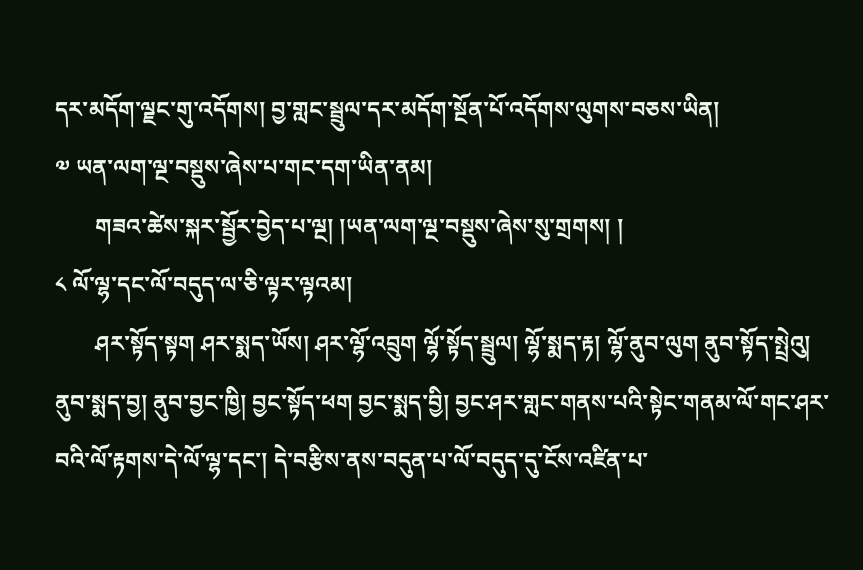དར་མདོག་ལྗང་གུ་འདོགས། བྱ་གླང་སྦྲུལ་དར་མདོག་སྔོན་པོ་འདོགས་ལུགས་བཅས་ཡིན།
༧ ཡན་ལག་ལྔ་བསྡུས་ཞེས་པ་གང་དག་ཡིན་ནམ།
       གཟའ་ཚེས་སྐར་སྦྱོར་བྱེད་པ་ལྔ། །ཡན་ལག་ལྔ་བསྡུས་ཞེས་སུ་གྲགས། །
༨ ལོ་ལྷ་དང་ལོ་བདུད་ལ་ཅི་ལྟར་ལྟའམ།
       ཤར་སྟོད་སྟག ཤར་སྨད་ཡོས། ཤར་ལྷོ་འབྲུག ལྷོ་སྟོད་སྦྲུལ། ལྷོ་སྨད་རྟ། ལྷོ་ནུབ་ལུག ནུབ་སྟོད་སྤྲེའུ། ནུབ་སྨད་བྱ། ནུབ་བྱང་ཁྱི། བྱང་སྟོད་ཕག བྱང་སྨད་བྱི། བྱང་ཤར་གླང་གནས་པའི་སྟེང་གནམ་ལོ་གང་ཤར་བའི་ལོ་རྟགས་དེ་ལོ་ལྷ་དང་། དེ་བརྩིས་ནས་བདུན་པ་ལོ་བདུད་དུ་ངོས་འཛིན་པ་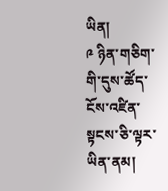ཡིན།
༩ ཉིན་གཅིག་གི་དུས་ཚོད་ངོས་འཛིན་སྟངས་ཅི་ལྟར་ཡིན་ནམ།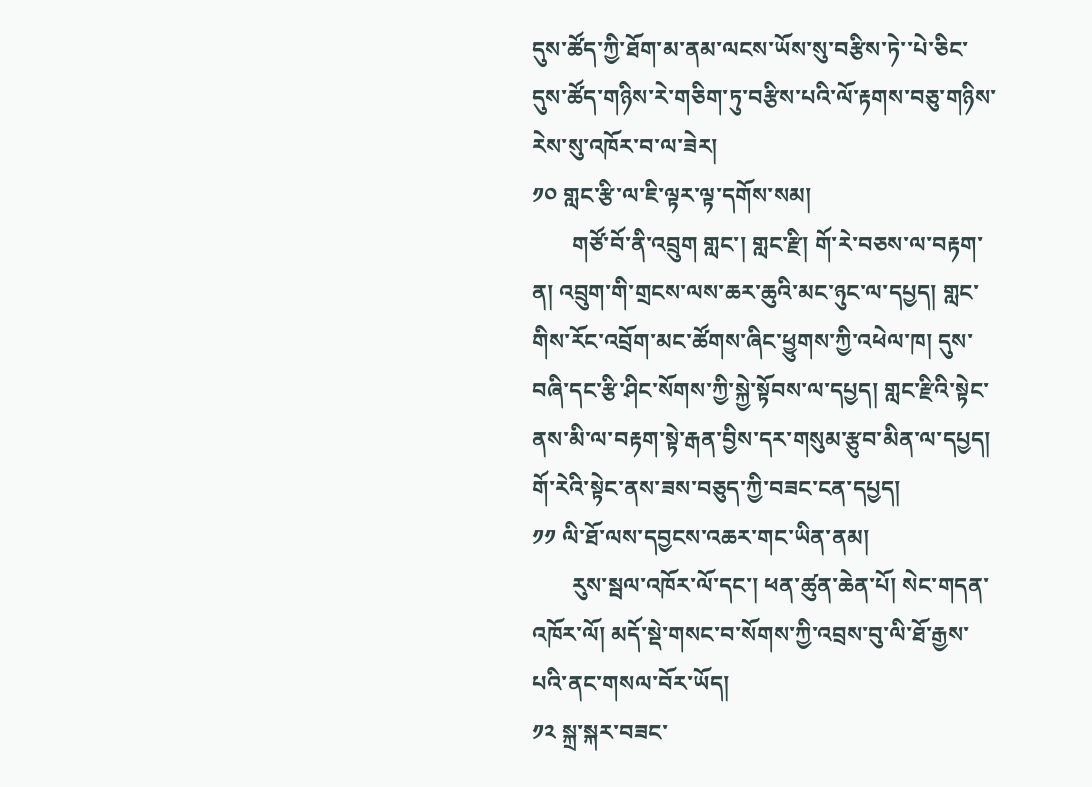དུས་ཚོད་ཀྱི་ཐོག་མ་ནམ་ལངས་ཡོས་སུ་བརྩིས་ཏེ་་པེ་ཅིང་དུས་ཚོད་གཉིས་རེ་གཅིག་ཏུ་བརྩིས་པའི་ལོ་རྟགས་བཅུ་གཉིས་རེས་སུ་འཁོར་བ་ལ་ཟེར།
༡༠ གླང་རྩི་ལ་ཇི་ལྟར་ལྟ་དགོས་སམ།
       གཙོ་བོ་ནི་འབྲུག གླང་། གླང་རྫི། གོ་རེ་བཅས་ལ་བརྟག་ན། འབྲུག་གི་གྲངས་ལས་ཆར་ཆུའི་མང་ཉུང་ལ་དཔྱད། གླང་གིས་རོང་འབྲོག་མང་ཚོགས་ཞིང་ཕྱུགས་ཀྱི་འཕེལ་ཁ། དུས་བཞི་དང་རྩི་ཤིང་སོགས་ཀྱི་སྐྱེ་སྟོབས་ལ་དཔྱད། གླང་རྫིའི་སྟེང་ནས་མི་ལ་བརྟག་སྟེ་རྒན་བྱིས་དར་གསུམ་རྩུབ་མིན་ལ་དཔྱད། གོ་རེའི་སྟེང་ནས་ཟས་བཅུད་ཀྱི་བཟང་ངན་དཔྱད།
༡༡ ལི་ཐོ་ལས་དབྱངས་འཆར་གང་ཡིན་ནམ།
       རུས་སྦལ་འཁོར་ལོ་དང་། ཕན་ཚུན་ཆེན་པོ། སེང་གདན་འཁོར་ལོ། མདོ་སྡེ་གསང་བ་སོགས་ཀྱི་འབྲས་བུ་ལི་ཐོ་རྒྱས་པའི་ནང་གསལ་བོར་ཡོད།
༡༢ སྐྲ་སྐར་བཟང་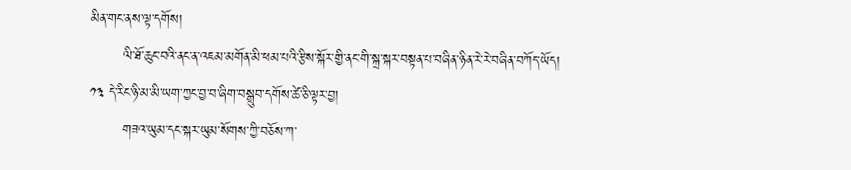མིན་གང་ནས་ལྟ་དགོས།
       ལི་ཐོ་ཆུང་བའི་ནང་ན་འཇམ་མགོན་མི་ཕམ་པའི་རྩིས་སྐོར་གྱི་ནང་གི་སྐྲ་སྐར་བསྟན་པ་བཞིན་ཉིན་རེ་རེ་བཞིན་བཀོད་ཡོད།
༡༣ དེ་རིང་ཉི་མ་མི་ཡག་ཀྱང་བྱ་བ་ཞིག་བསྒྲུབ་དགོས་ཚེ་ཅི་ལྟར་བྱ།
       གཟའ་ཡུམ་དང་སྐར་ཡུམ་སོགས་ཀྱི་བཅོས་ཀ་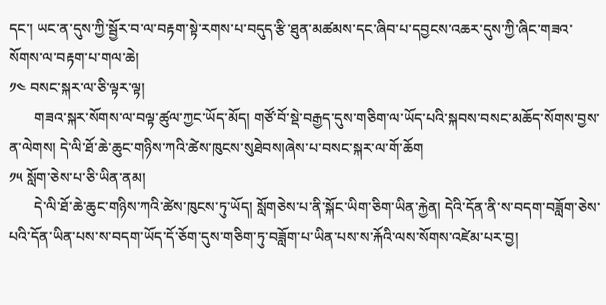དང་། ཡང་ན་དུས་ཀྱི་སྦྱོར་བ་ལ་བརྟག་སྟེ་རགས་པ་བདུད་རྩི་ཐུན་མཚམས་དང་ཞིབ་པ་དབྱངས་འཆར་དུས་ཀྱི་ཞིང་གཟའ་སོགས་ལ་བརྟག་པ་གལ་ཆེ།
༡༤ བསང་སྐར་ལ་ཅི་ལྟར་ལྟ།
       གཟའ་སྐར་སོགས་ལ་བལྟ་ཚུལ་ཀྱང་ཡོད་མོད། གཙོ་བོ་སྡེ་བརྒྱད་དུས་གཅིག་ལ་ཡོད་པའི་སྐབས་བསང་མཆོད་སོགས་བྱས་ན་ལེགས། དེ་ལི་ཐོ་ཆེ་ཆུང་གཉིས་ཀའི་ཚེས་ཁུངས་སུཐེབས།ཞེས་པ་བསང་སྐར་ལ་གོ་ཆོག
༡༥ སློག་ཅེས་པ་ཅི་ཡིན་ནམ།
       དེ་ལི་ཐོ་ཆེ་ཆུང་གཉིས་ཀའི་ཚེས་ཁུངས་ཏུ་ཡོད། སློགཅེས་པ་ནི་སྐོང་ཡིག་ཅིག་ཡིན་རྐྱེན། དེའི་དོན་ནི་ས་བདག་བཟློག་ཅེས་པའི་དོན་ཡིན་པས་ས་བདག་ཡོད་དོ་ཅོག་དུས་གཅིག་ཏུ་བཟློག་པ་ཡིན་པས་ས་རྐོའི་ལས་སོགས་འཛེམ་པར་བྱ།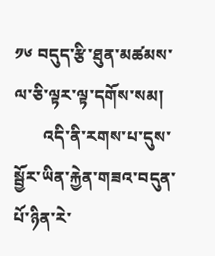༡༦ བདུད་རྩི་ཐུན་མཚམས་ལ་ཅི་ལྟར་ལྟ་དགོས་སམ།
       འདི་ནི་རགས་པ་དུས་སྦྱོར་ཡིན་རྐྱེན་གཟའ་བདུན་པོ་ཉིན་རེ་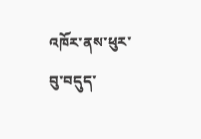འཁོར་ནས་ཕུར་བུ་བདུད་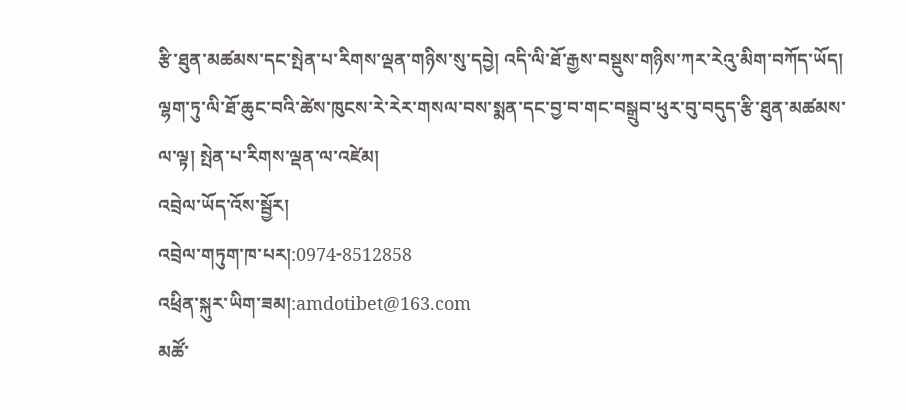རྩི་ཐུན་མཚམས་དང་སྤེན་པ་རིགས་ལྡན་གཉིས་སུ་དབྱེ། འདི་ལི་ཐོ་རྒྱས་བསྡུས་གཉིས་ཀར་རེའུ་མིག་བཀོད་ཡོད། ལྷག་ཏུ་ལི་ཐོ་ཆུང་བའི་ཚེས་ཁུངས་རེ་རེར་གསལ་བས་སྨན་དང་བྱ་བ་གང་བསྒྲུབ་ཕུར་བུ་བདུད་རྩི་ཐུན་མཚམས་ལ་ལྟ། སྤེན་པ་རིགས་ལྡན་ལ་འཛེམ།
འབྲེལ་ཡོད་འོས་སྦྱོར།
འབྲེལ་གཏུག་ཁ་པར།:0974-8512858
འཕྲིན་སྐུར་ཡིག་ཟམ།:amdotibet@163.com
མཚོ་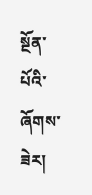སྔོན་པོའི་ཞོགས་ཟེར།